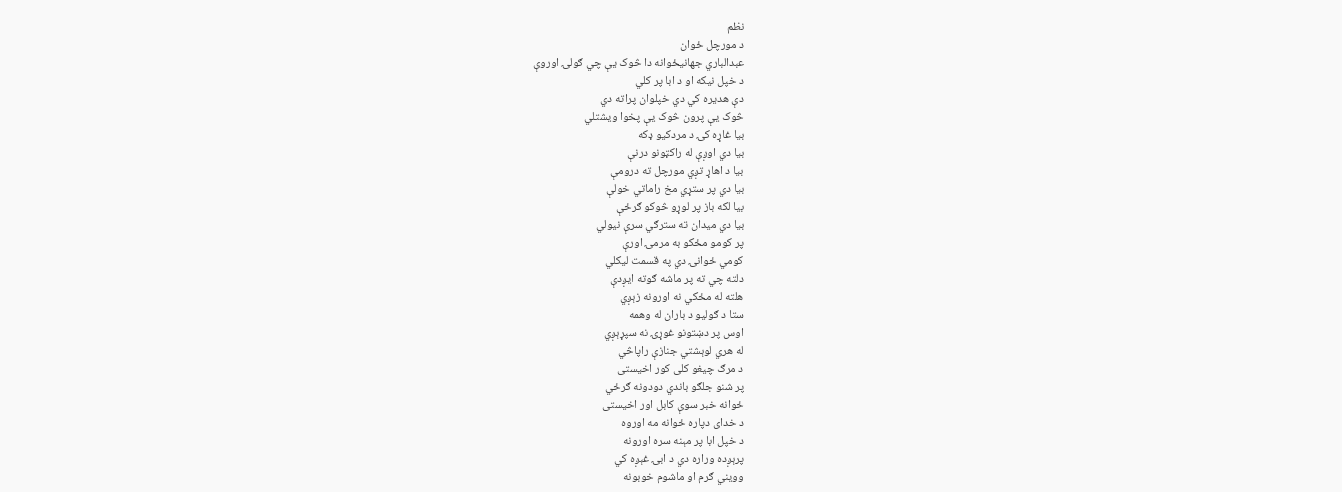نظم
د مورچل ځوان
عبدالباري جهانيځوانه دا څوک يې چي ګولۍ اوروې
د خپل نيکه او د ابا پر کلي
دې هديره کي دي خپلوان پراته دي
څوک يې پرون څوک يې پخوا ويشتلي
بيا غاړه کۍ د مردکيو ډکه
بيا دي اوږې له راکټونو درنې
بيا د اهاړ تږي مورچل ته درومې
بيا دي پر ستړي مخ راماتي خولې
بيا لکه باز پر لوړو څوکو ګرځې
بيا دي ميدان ته سترګي سرې نيولي
پر کومو مځکو به مرمۍ اورې
کومي ځوانۍ دي په قسمت ليکلي
دلته چي ته پر ماشه ګوته ايږدې
هلته له مځکي نه اورونه زېږي
ستا د ګوليو د باران له وهمه
اوس پر دښتونو غوړۍ نه سپړېږي
له هري لوېشتي جنازې راپاڅي
د مرګ چيغو کلى کور اخيستى
پر شنو جلګو باندي دودونه ګرځي
ځوانه خبر سوې کابل اور اخيستى
د خداى دپاره ځوانه مه اوروه
د خپل ابا پر مېنه سره اورونه
پرېږده وراره دي د ابۍ غېږه کي
وويني ګرم او ماشوم خوبونه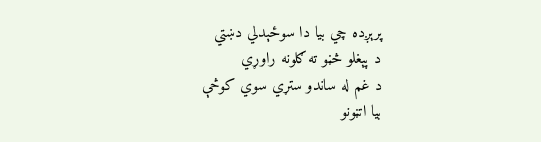پرېږده چي بيا دا سوځېدلي دښتي
د پېغلو څڼو ته ګلونه راوړي
د غم له ساندو ستړي سوي کوڅې
بيا اتڼونو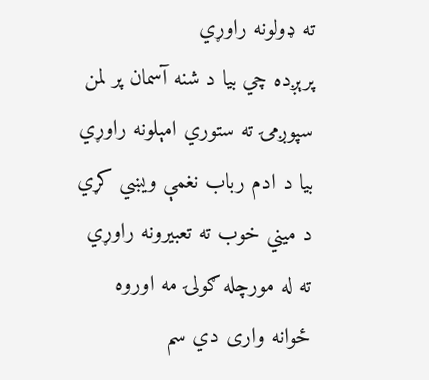ته ډولونه راوړي
پرېږده چي بيا د شنه آسمان پر لمن
سپوږمۍ ته ستوري امېلونه راوړي
بيا د ادم رباب نغمې ويښي کړي
د ميني خوب ته تعبيرونه راوړي
ته له مورچله ګولۍ مه اوروه
ځوانه وارى دي سم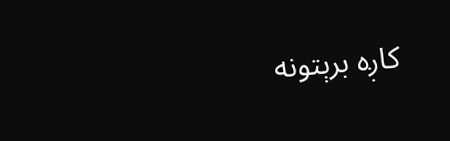کاږه برېتونه